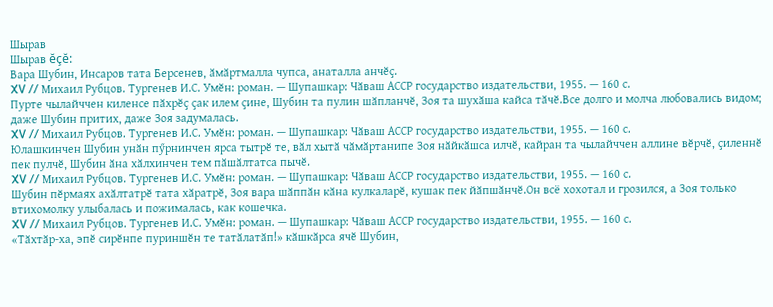Шырав
Шырав ĕçĕ:
Вара Шубин, Инсаров тата Берсенев, ӑмӑртмалла чупса, анаталла анчӗҫ.
XV // Михаил Рубцов. Тургенев И.С. Умӗн: роман. — Шупашкар: Чӑваш АССР государство издательстви, 1955. — 160 с.
Пурте чылайччен киленсе пӑхрӗҫ ҫак илем ҫине, Шубин та пулин шӑпланчӗ, Зоя та шухӑша кайса тӑчӗ.Все долго и молча любовались видом; даже Шубин притих, даже Зоя задумалась.
XV // Михаил Рубцов. Тургенев И.С. Умӗн: роман. — Шупашкар: Чӑваш АССР государство издательстви, 1955. — 160 с.
Юлашкинчен Шубин унӑн пӳрнинчен ярса тытрӗ те, вӑл хытӑ чӑмӑртанипе Зоя нӑйкӑшса илчӗ, кайран та чылайччен аллине вӗрчӗ, ҫиленнӗ пек пулчӗ, Шубин ӑна хӑлхинчен тем пӑшӑлтатса пычӗ.
XV // Михаил Рубцов. Тургенев И.С. Умӗн: роман. — Шупашкар: Чӑваш АССР государство издательстви, 1955. — 160 с.
Шубин пӗрмаях ахӑлтатрӗ тата хӑратрӗ, Зоя вара шӑппӑн кӑна кулкаларӗ, кушак пек йӑпшӑнчӗ.Он всё хохотал и грозился, а Зоя только втихомолку улыбалась и пожималась, как кошечка.
XV // Михаил Рубцов. Тургенев И.С. Умӗн: роман. — Шупашкар: Чӑваш АССР государство издательстви, 1955. — 160 с.
«Тӑхтӑр-ха, эпӗ сирӗнпе пуриншӗн те татӑлатӑп!» кӑшкӑрса ячӗ Шубин,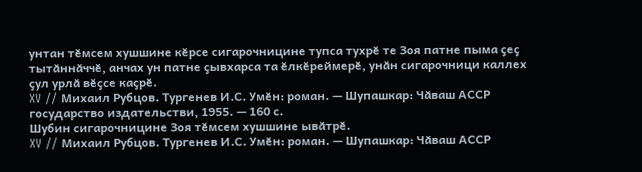унтан тӗмсем хушшине кӗрсе сигарочницине тупса тухрӗ те Зоя патне пыма ҫеҫ тытӑннӑччӗ, анчах ун патне ҫывхарса та ӗлкӗреймерӗ, унӑн сигарочници каллех ҫул урлӑ вӗҫсе каҫрӗ.
XV // Михаил Рубцов. Тургенев И.С. Умӗн: роман. — Шупашкар: Чӑваш АССР государство издательстви, 1955. — 160 с.
Шубин сигарочницине Зоя тӗмсем хушшине ывӑтрӗ.
XV // Михаил Рубцов. Тургенев И.С. Умӗн: роман. — Шупашкар: Чӑваш АССР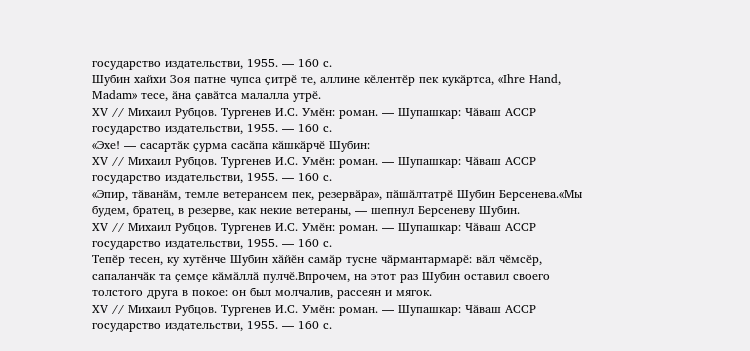государство издательстви, 1955. — 160 с.
Шубин хайхи Зоя патне чупса ҫитрӗ те, аллине кӗлентӗр пек кукӑртса, «Ihre Hand, Madam» тесе, ӑна ҫавӑтса малалла утрӗ.
XV // Михаил Рубцов. Тургенев И.С. Умӗн: роман. — Шупашкар: Чӑваш АССР государство издательстви, 1955. — 160 с.
«Эхе! — сасартӑк ҫурма сасӑпа кӑшкӑрчӗ Шубин:
XV // Михаил Рубцов. Тургенев И.С. Умӗн: роман. — Шупашкар: Чӑваш АССР государство издательстви, 1955. — 160 с.
«Эпир, тӑванӑм, темле ветерансем пек, резервӑра», пӑшӑлтатрӗ Шубин Берсенева.«Мы будем, братец, в резерве, как некие ветераны, — шепнул Берсеневу Шубин.
XV // Михаил Рубцов. Тургенев И.С. Умӗн: роман. — Шупашкар: Чӑваш АССР государство издательстви, 1955. — 160 с.
Тепӗр тесен, ку хутӗнче Шубин хӑйӗн самӑр тусне чӑрмантармарӗ: вӑл чӗмсӗр, сапаланчӑк та ҫемҫе кӑмӑллӑ пулчӗ.Впрочем, на этот раз Шубин оставил своего толстого друга в покое: он был молчалив, рассеян и мягок.
XV // Михаил Рубцов. Тургенев И.С. Умӗн: роман. — Шупашкар: Чӑваш АССР государство издательстви, 1955. — 160 с.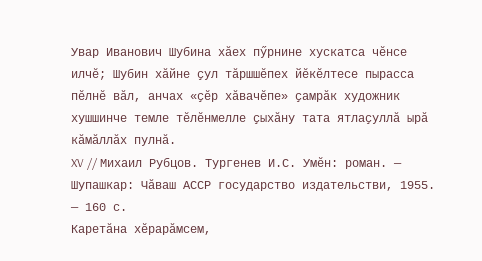Увар Иванович Шубина хӑех пӳрнине хускатса чӗнсе илчӗ; Шубин хӑйне ҫул тӑршшӗпех йӗкӗлтесе пырасса пӗлнӗ вӑл, анчах «ҫӗр хӑвачӗпе» ҫамрӑк художник хушшинче темле тӗлӗнмелле ҫыхӑну тата ятлаҫуллӑ ырӑ кӑмӑллӑх пулнӑ.
XV // Михаил Рубцов. Тургенев И.С. Умӗн: роман. — Шупашкар: Чӑваш АССР государство издательстви, 1955. — 160 с.
Каретӑна хӗрарӑмсем,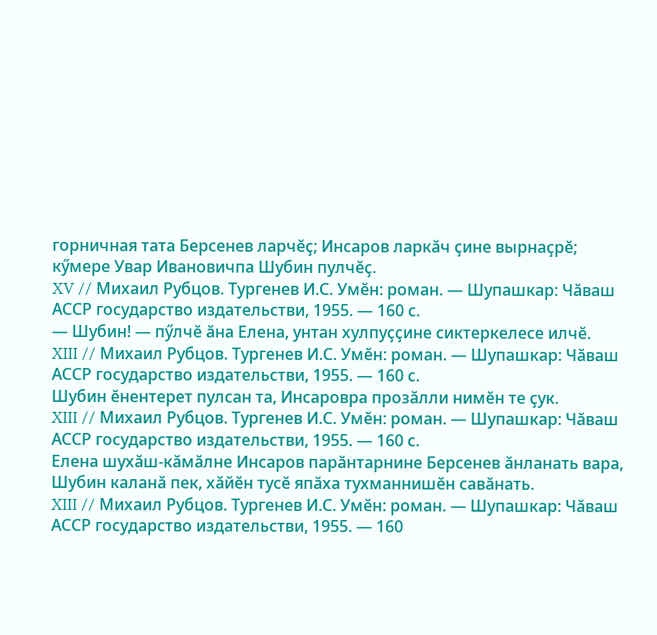горничная тата Берсенев ларчӗҫ; Инсаров ларкӑч ҫине вырнаҫрӗ; кӳмере Увар Ивановичпа Шубин пулчӗҫ.
XV // Михаил Рубцов. Тургенев И.С. Умӗн: роман. — Шупашкар: Чӑваш АССР государство издательстви, 1955. — 160 с.
— Шубин! — пӳлчӗ ӑна Елена, унтан хулпуҫҫине сиктеркелесе илчӗ.
XIII // Михаил Рубцов. Тургенев И.С. Умӗн: роман. — Шупашкар: Чӑваш АССР государство издательстви, 1955. — 160 с.
Шубин ӗнентерет пулсан та, Инсаровра прозӑлли нимӗн те ҫук.
XIII // Михаил Рубцов. Тургенев И.С. Умӗн: роман. — Шупашкар: Чӑваш АССР государство издательстви, 1955. — 160 с.
Елена шухӑш-кӑмӑлне Инсаров парӑнтарнине Берсенев ӑнланать вара, Шубин каланӑ пек, хӑйӗн тусӗ япӑха тухманнишӗн савӑнать.
XIII // Михаил Рубцов. Тургенев И.С. Умӗн: роман. — Шупашкар: Чӑваш АССР государство издательстви, 1955. — 160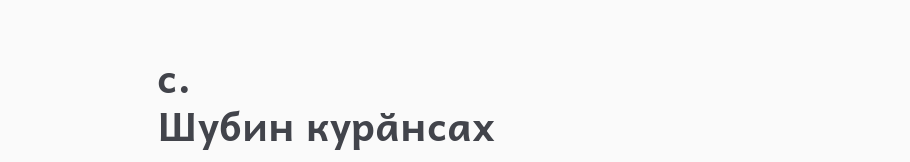с.
Шубин курӑнсах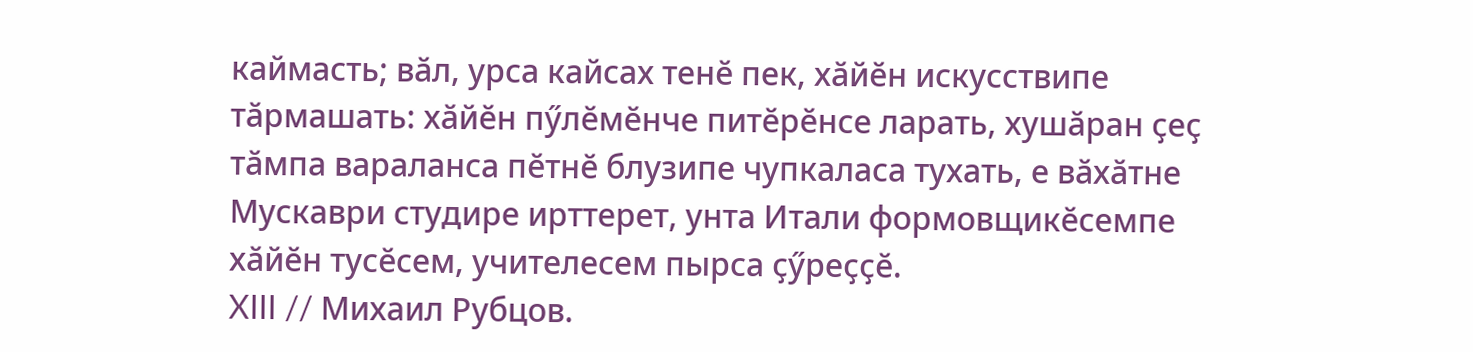каймасть; вӑл, урса кайсах тенӗ пек, хӑйӗн искусствипе тӑрмашать: хӑйӗн пӳлӗмӗнче питӗрӗнсе ларать, хушӑран ҫеҫ тӑмпа вараланса пӗтнӗ блузипе чупкаласа тухать, е вӑхӑтне Мускаври студире ирттерет, унта Итали формовщикӗсемпе хӑйӗн тусӗсем, учителесем пырса ҫӳреҫҫӗ.
XIII // Михаил Рубцов.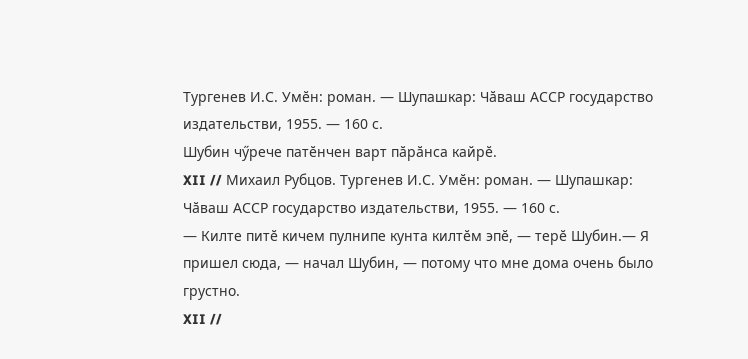Тургенев И.С. Умӗн: роман. — Шупашкар: Чӑваш АССР государство издательстви, 1955. — 160 с.
Шубин чӳрече патӗнчен варт пӑрӑнса кайрӗ.
XII // Михаил Рубцов. Тургенев И.С. Умӗн: роман. — Шупашкар: Чӑваш АССР государство издательстви, 1955. — 160 с.
— Килте питӗ кичем пулнипе кунта килтӗм эпӗ, — терӗ Шубин.— Я пришел сюда, — начал Шубин, — потому что мне дома очень было грустно.
XII //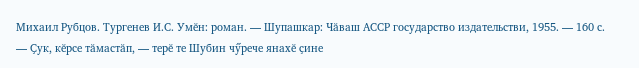Михаил Рубцов. Тургенев И.С. Умӗн: роман. — Шупашкар: Чӑваш АССР государство издательстви, 1955. — 160 с.
— Ҫук, кӗрсе тӑмастӑп, — терӗ те Шубин чӳрече янахӗ ҫине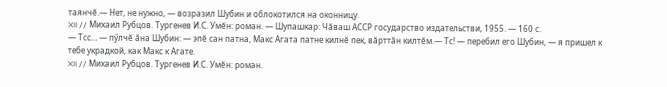таянчӗ.— Нет, не нужно, — возразил Шубин и облокотился на оконницу.
XII // Михаил Рубцов. Тургенев И.С. Умӗн: роман. — Шупашкар: Чӑваш АССР государство издательстви, 1955. — 160 с.
— Тсс… — пӳлчӗ ӑна Шубин: — эпӗ сан патна, Макс Агата патне килнӗ пек, вӑрттӑн килтӗм.— Тс! — перебил его Шубин, — я пришел к тебе украдкой, как Макс к Агате.
XII // Михаил Рубцов. Тургенев И.С. Умӗн: роман.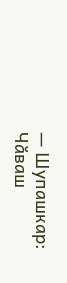— Шупашкар: Чӑваш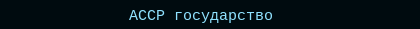АССР государство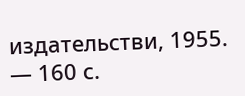издательстви, 1955. — 160 с.